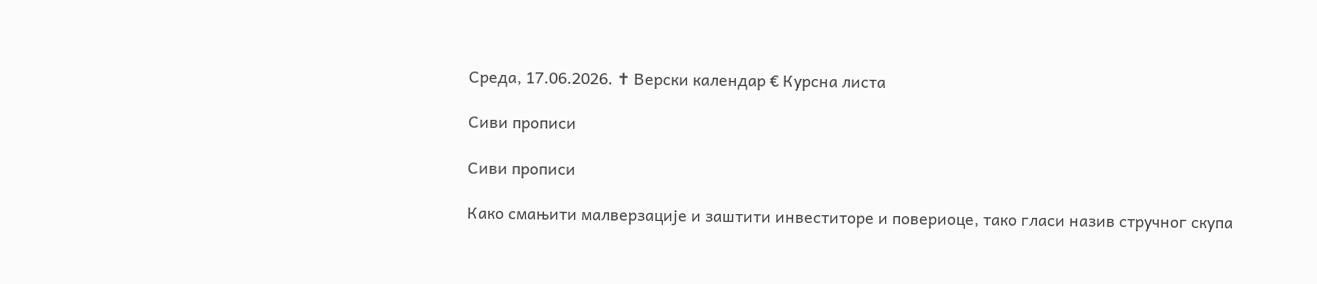Среда, 17.06.2026. ✝ Верски календар € Курсна листа

Сиви прописи

Сиви прописи

Како смањити малверзације и заштити инвеститоре и повериоце, тако гласи назив стручног скупа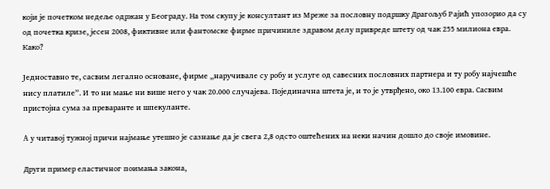који је почетком недеље одржан у Београду. На том скупу је консултант из Мреже за пословну подршку Драгољуб Рајић упозорио да су од почетка кризе, јесен 2008, фиктивне или фантомске фирме причиниле здравом делу привреде штету од чак 255 милиона евра. Како?

Једноставно те, сасвим легално основане, фирме „наручивале су робу и услуге од савесних пословних партнера и ту робу најчешће нису платиле”. И то ни мање ни више него у чак 20.000 случајева. Појединачна штета је, и то је утврђено, око 13.100 евра. Сасвим пристојна сума за преваранте и шпекуланте.

А у читавој тужној причи најмање утешно је сазнање да је свега 2,8 одсто оштећених на неки начин дошло до своје имовине.

Други пример еластичног поимања закона,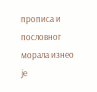прописа и пословног морала изнео је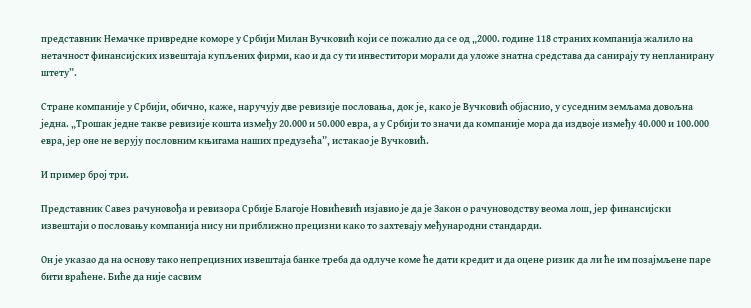представник Немачке привредне коморе у Србији Милан Вучковић који се пожалио да се од „2000. године 118 страних компанија жалило на нетачност финансијских извештаја купљених фирми, као и да су ти инвеститори морали да уложе знатна средстава да санирају ту непланирану штету”.

Стране компаније у Србији, обично, каже, наручују две ревизије пословања, док је, како је Вучковић објаснио, у суседним земљама довољна једна. „Трошак једне такве ревизије кошта између 20.000 и 50.000 евра, а у Србији то значи да компаније мора да издвоје између 40.000 и 100.000 евра, јер оне не верују пословним књигама наших предузећа”, истакао је Вучковић.

И пример број три.

Представник Савез рачуновођа и ревизора Србије Благоје Новићевић изјавио је да је Закон о рачуноводству веома лош, јер финансијски извештаји о пословању компанија нису ни приближно прецизни како то захтевају међународни стандарди.

Он је указао да на основу тако непрецизних извештаја банке треба да одлуче коме ће дати кредит и да оцене ризик да ли ће им позајмљене паре бити враћене. Биће да није сасвим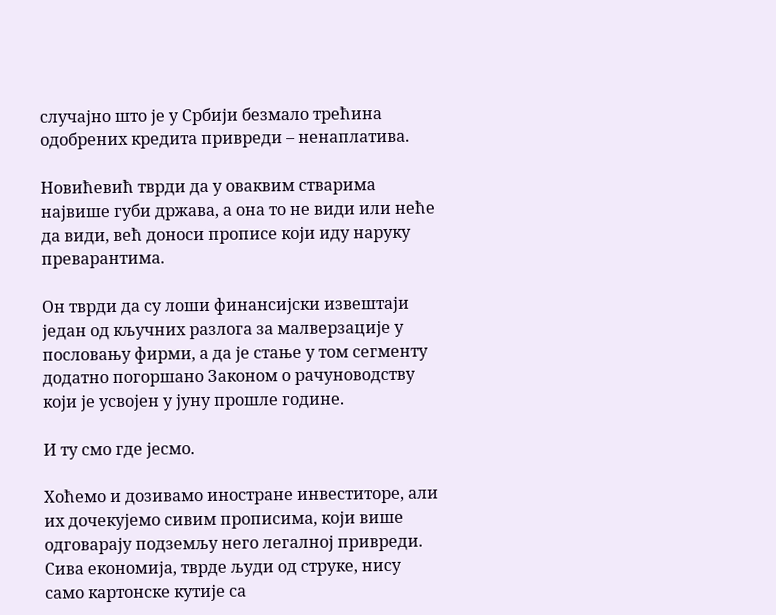случајно што је у Србији безмало трећина одобрених кредита привреди – ненаплатива.

Новићевић тврди да у оваквим стварима највише губи држава, а она то не види или неће да види, већ доноси прописе који иду наруку преварантима.

Он тврди да су лоши финансијски извештаји један од кључних разлога за малверзације у пословању фирми, а да је стање у том сегменту додатно погоршано Законом о рачуноводству који је усвојен у јуну прошле године.

И ту смо где јесмо.

Хоћемо и дозивамо иностране инвеститоре, али их дочекујемо сивим прописима, који више одговарају подземљу него легалној привреди. Сива економија, тврде људи од струке, нису само картонске кутије са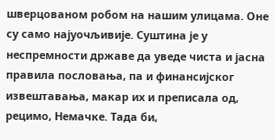шверцованом робом на нашим улицама. Оне су само најуочљивије. Суштина је у неспремности државе да уведе чиста и јасна правила пословања, па и финансијског извештавања, макар их и преписала од, рецимо, Немачке. Тада би,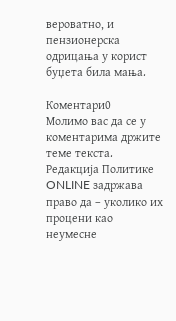вероватно, и пензионерска одрицања у корист буџета била мања.

Коментари0
Молимо вас да се у коментарима држите теме текста. Редакција Политике ONLINE задржава право да – уколико их процени као неумесне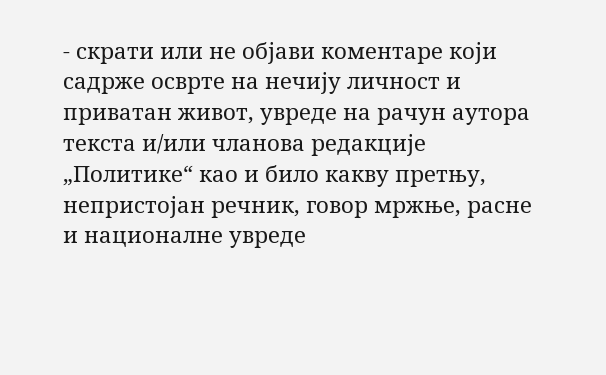- скрати или не објави коментаре који садрже осврте на нечију личност и приватан живот, увреде на рачун аутора текста и/или чланова редакције „Политике“ као и било какву претњу, непристојан речник, говор мржње, расне и националне увреде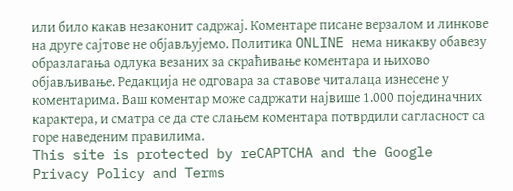или било какав незаконит садржај. Коментаре писане верзалом и линкове на друге сајтове не објављујемо. Политика ONLINE нема никакву обавезу образлагања одлука везаних за скраћивање коментара и њихово објављивање. Редакција не одговара за ставове читалаца изнесене у коментарима. Ваш коментар може садржати највише 1.000 појединачних карактера, и сматра се да сте слањем коментара потврдили сагласност са горе наведеним правилима.
This site is protected by reCAPTCHA and the Google Privacy Policy and Terms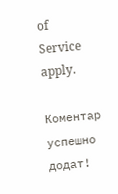of Service apply.

Комeнтар успeшно додат!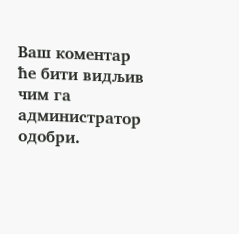Ваш комeнтар ћe бити видљив чим га администратор одобри.